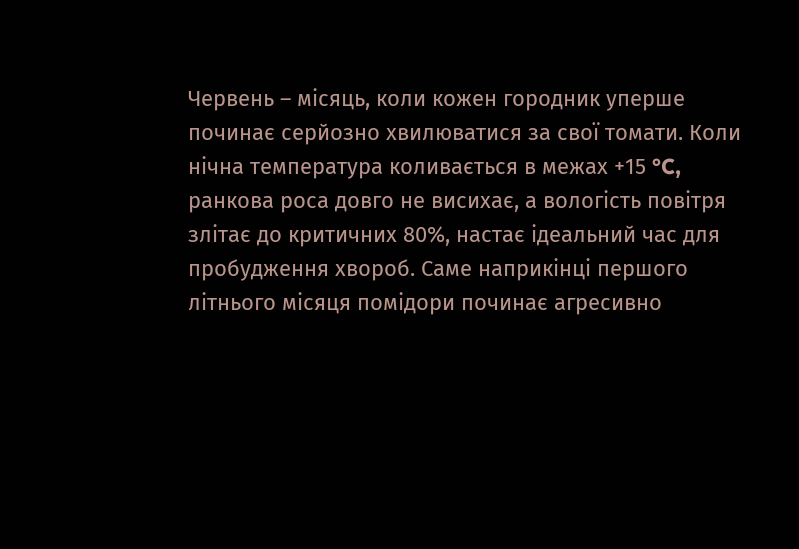Червень – місяць, коли кожен городник уперше починає серйозно хвилюватися за свої томати. Коли нічна температура коливається в межах +15 °C, ранкова роса довго не висихає, а вологість повітря злітає до критичних 80%, настає ідеальний час для пробудження хвороб. Саме наприкінці першого літнього місяця помідори починає агресивно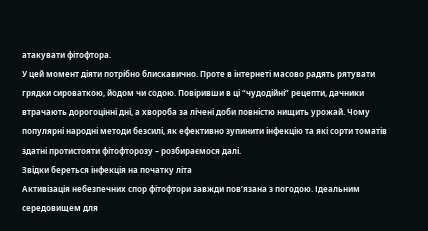атакувати фітофтора.
У цей момент діяти потрібно блискавично. Проте в інтернеті масово радять рятувати грядки сироваткою, йодом чи содою. Повіривши в ці “чудодійні” рецепти, дачники втрачають дорогоцінні дні, а хвороба за лічені доби повністю нищить урожай. Чому популярні народні методи безсилі, як ефективно зупинити інфекцію та які сорти томатів здатні протистояти фітофторозу – розбираємося далі.
Звідки береться інфекція на початку літа
Активізація небезпечних спор фітофтори завжди пов’язана з погодою. Ідеальним середовищем для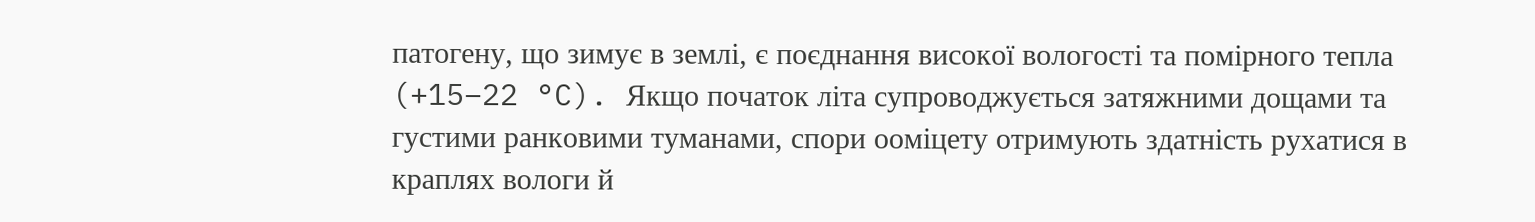патогену, що зимує в землі, є поєднання високої вологості та помірного тепла (+15–22 °C). Якщо початок літа супроводжується затяжними дощами та густими ранковими туманами, спори ооміцету отримують здатність рухатися в краплях вологи й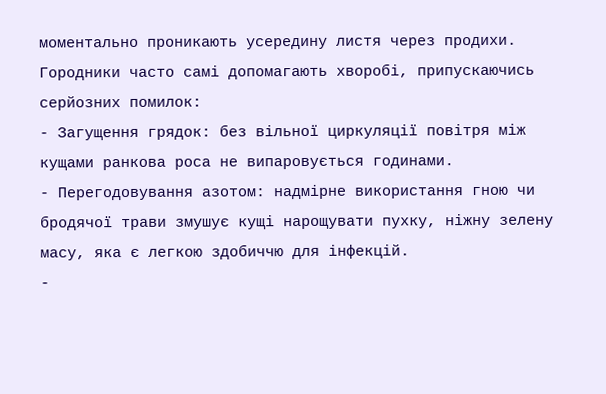моментально проникають усередину листя через продихи.
Городники часто самі допомагають хворобі, припускаючись серйозних помилок:
- Загущення грядок: без вільної циркуляції повітря між кущами ранкова роса не випаровується годинами.
- Перегодовування азотом: надмірне використання гною чи бродячої трави змушує кущі нарощувати пухку, ніжну зелену масу, яка є легкою здобиччю для інфекцій.
-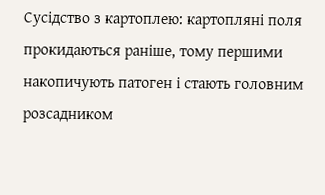Сусідство з картоплею: картопляні поля прокидаються раніше, тому першими накопичують патоген і стають головним розсадником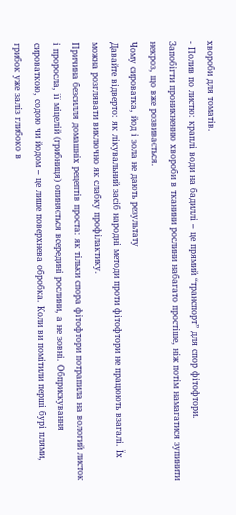хвороби для томатів.
- Полив по листю: краплі води на бадиллі – це прямий “транспорт” для спор фітофтори.
Запобігти проникненню хвороби в тканини рослини набагато простіше, ніж потім намагатися зупинити некроз, що вже розвивається.
Чому сироватка, йод і зола не дають результату
Давайте відверто: як лікувальний засіб народні методи проти фітофтори не працюють взагалі. Їх можна розглявати виключно як слабку профілактику.
Причина безсилля домашніх рецептів проста: як тільки спора фітофтори потрапила на вологий листок і проросла, її міцелій (грибниця) опиняється всередині рослини, а не зовні. Обприскування сироваткою, содою чи йодом – це лише поверхнева обробка. Коли ви помітили перші бурі плями, грибок уже заліз глибоко в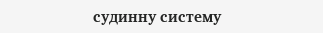судинну систему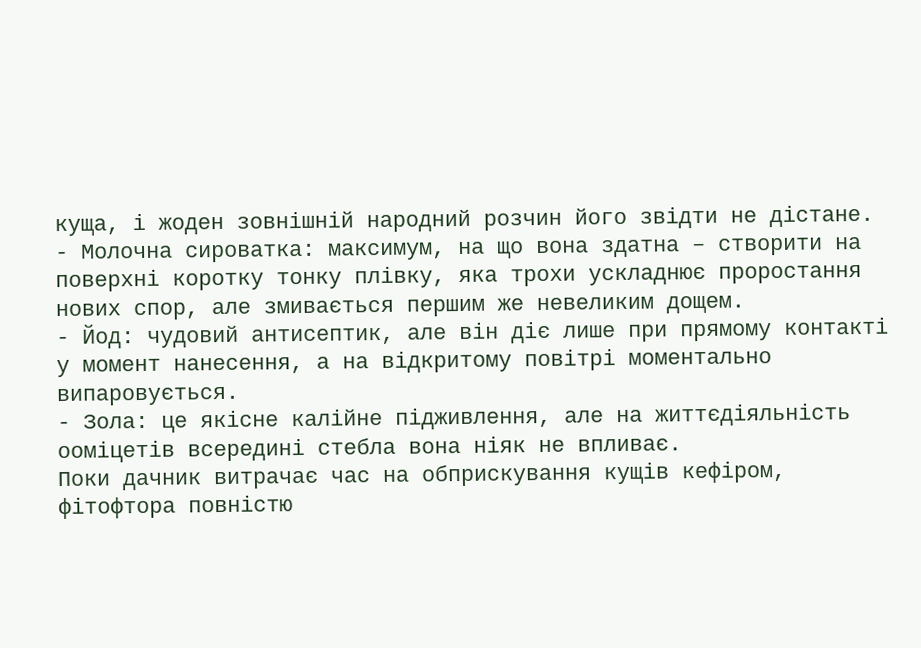куща, і жоден зовнішній народний розчин його звідти не дістане.
- Молочна сироватка: максимум, на що вона здатна – створити на поверхні коротку тонку плівку, яка трохи ускладнює проростання нових спор, але змивається першим же невеликим дощем.
- Йод: чудовий антисептик, але він діє лише при прямому контакті у момент нанесення, а на відкритому повітрі моментально випаровується.
- Зола: це якісне калійне підживлення, але на життєдіяльність ооміцетів всередині стебла вона ніяк не впливає.
Поки дачник витрачає час на обприскування кущів кефіром, фітофтора повністю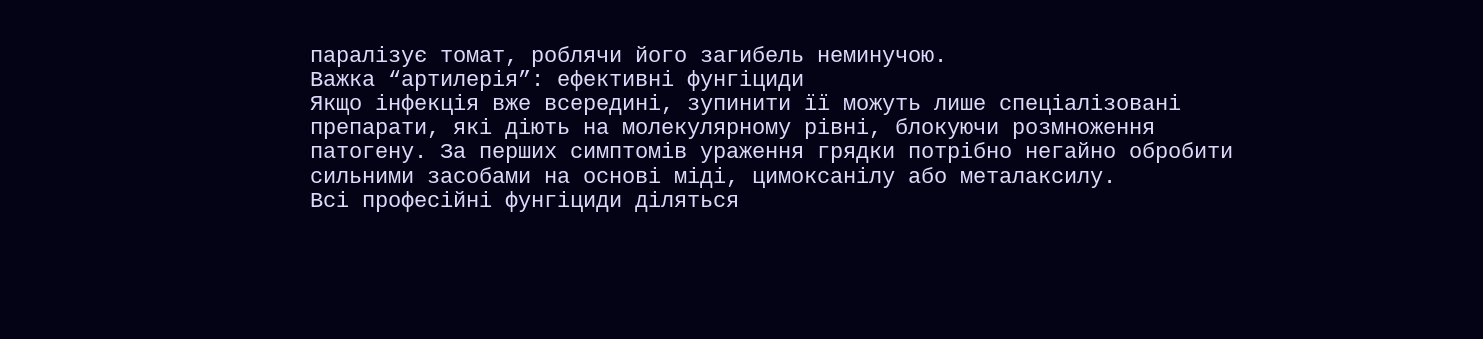паралізує томат, роблячи його загибель неминучою.
Важка “артилерія”: ефективні фунгіциди
Якщо інфекція вже всередині, зупинити її можуть лише спеціалізовані препарати, які діють на молекулярному рівні, блокуючи розмноження патогену. За перших симптомів ураження грядки потрібно негайно обробити сильними засобами на основі міді, цимоксанілу або металаксилу.
Всі професійні фунгіциди діляться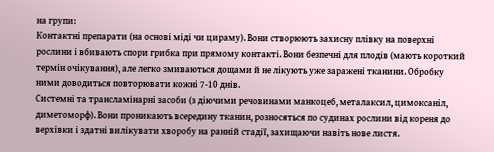на групи:
Контактні препарати (на основі міді чи цираму). Вони створюють захисну плівку на поверхні рослини і вбивають спори грибка при прямому контакті. Вони безпечні для плодів (мають короткий термін очікування), але легко змиваються дощами й не лікують уже заражені тканини. Обробку ними доводиться повторювати кожні 7-10 днів.
Системні та трансламінарні засоби (з діючими речовинами манкоцеб, металаксил, цимоксаніл, диметоморф). Вони проникають всередину тканин, розносяться по судинах рослини від кореня до верхівки і здатні вилікувати хворобу на ранній стадії, захищаючи навіть нове листя.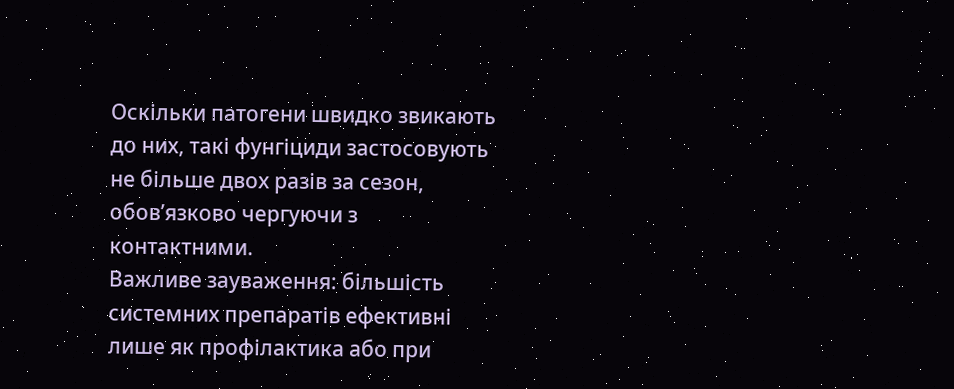Оскільки патогени швидко звикають до них, такі фунгіциди застосовують не більше двох разів за сезон, обов’язково чергуючи з контактними.
Важливе зауваження: більшість системних препаратів ефективні лише як профілактика або при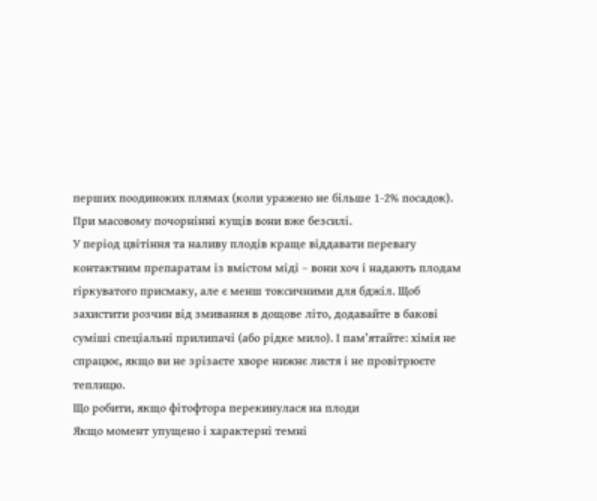перших поодиноких плямах (коли уражено не більше 1-2% посадок). При масовому почорнінні кущів вони вже безсилі.
У період цвітіння та наливу плодів краще віддавати перевагу контактним препаратам із вмістом міді – вони хоч і надають плодам гіркуватого присмаку, але є менш токсичними для бджіл. Щоб захистити розчин від змивання в дощове літо, додавайте в бакові суміші спеціальні прилипачі (або рідке мило). І пам’ятайте: хімія не спрацює, якщо ви не зрізаєте хворе нижнє листя і не провітрюєте теплицю.
Що робити, якщо фітофтора перекинулася на плоди
Якщо момент упущено і характерні темні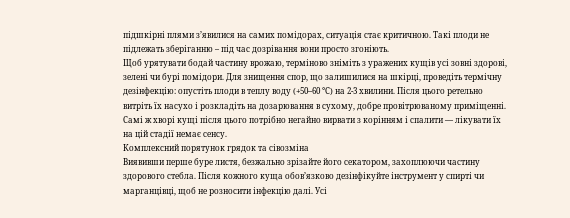підшкірні плями з’явилися на самих помідорах, ситуація стає критичною. Такі плоди не підлежать зберіганню – під час дозрівання вони просто згоніють.
Щоб урятувати бодай частину врожаю, терміново зніміть з уражених кущів усі зовні здорові, зелені чи бурі помідори. Для знищення спор, що залишилися на шкірці, проведіть термічну дезінфекцію: опустіть плоди в теплу воду (+50–60 °C) на 2-3 хвилини. Після цього ретельно витріть їх насухо і розкладіть на дозарювання в сухому, добре провітрюваному приміщенні. Самі ж хворі кущі після цього потрібно негайно вирвати з корінням і спалити — лікувати їх на цій стадії немає сенсу.
Комплексний порятунок грядок та сівозміна
Виявивши перше буре листя, безжально зрізайте його секатором, захоплюючи частину здорового стебла. Після кожного куща обов’язково дезінфікуйте інструмент у спирті чи марганцівці, щоб не розносити інфекцію далі. Усі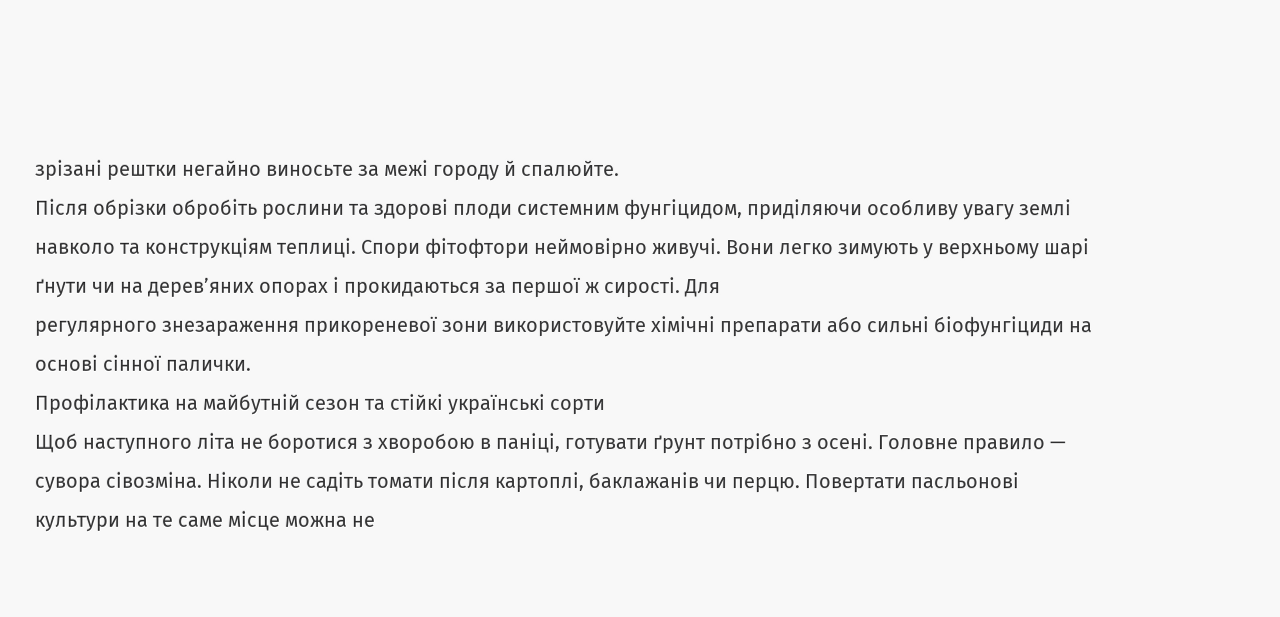зрізані рештки негайно виносьте за межі городу й спалюйте.
Після обрізки обробіть рослини та здорові плоди системним фунгіцидом, приділяючи особливу увагу землі навколо та конструкціям теплиці. Спори фітофтори неймовірно живучі. Вони легко зимують у верхньому шарі ґнути чи на дерев’яних опорах і прокидаються за першої ж сирості. Для
регулярного знезараження прикореневої зони використовуйте хімічні препарати або сильні біофунгіциди на основі сінної палички.
Профілактика на майбутній сезон та стійкі українські сорти
Щоб наступного літа не боротися з хворобою в паніці, готувати ґрунт потрібно з осені. Головне правило — сувора сівозміна. Ніколи не садіть томати після картоплі, баклажанів чи перцю. Повертати пасльонові культури на те саме місце можна не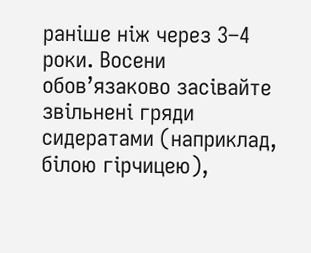раніше ніж через 3–4 роки. Восени обов’язаково засівайте звільнені гряди сидератами (наприклад, білою гірчицею),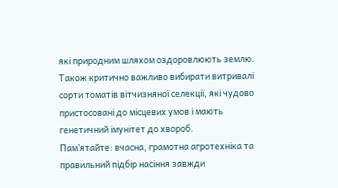які природним шляхом оздоровлюють землю.
Також критично важливо вибирати витривалі сорти томатів вітчизняної селекції, які чудово пристосовані до місцевих умов і мають генетичний імунітет до хвороб.
Пам’ятайте: вчасна, грамотна агротехніка та правильний підбір насіння завжди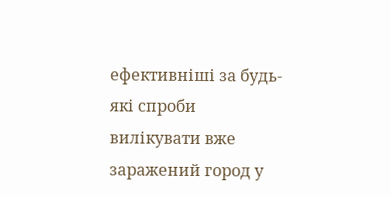ефективніші за будь-які спроби вилікувати вже заражений город у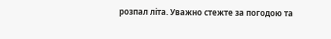розпал літа. Уважно стежте за погодою та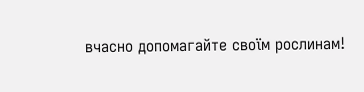вчасно допомагайте своїм рослинам!